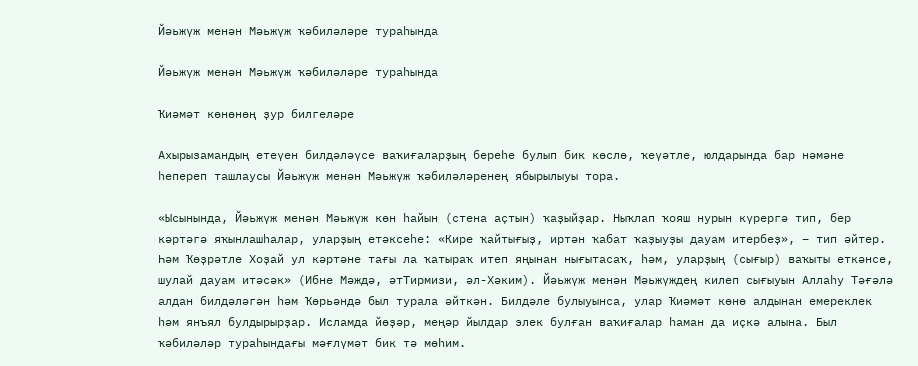Йәьжүж менән Мәьжүж ҡәбиләләре тураһында

Йәьжүж менән Мәьжүж ҡәбиләләре тураһында

Ҡиәмәт көнөнөң ҙур билгеләре

Ахырызамандың етеүен билдәләүсе ваҡиғаларҙың береһе булып бик көслө, ҡеүәтле, юлдарында бар нәмәне һепереп ташлаусы Йәьжүж менән Мәьжүж ҡәбиләләренең ябырылыуы тора.

«Ысынында, Йәьжүж менән Мәьжүж көн һайын (стена аҫтын) ҡаҙыйҙар. Ныҡлап ҡояш нурын күрергә тип, бер кәртәгә яҡынлашһалар, уларҙың етәксеһе: «Кире ҡайтығыҙ, иртән ҡабат ҡаҙыуҙы дауам итербеҙ», – тип әйтер. Һәм Ҡөҙрәтле Хоҙай ул кәртәне тағы ла ҡатыраҡ итеп яңынан нығытасаҡ, һәм, уларҙың (сығыр) ваҡыты еткәнсе, шулай дауам итәсәк» (Ибне Мәждә, әтТирмизи, әл-Хәким). Йәьжүж менән Мәьжүждең килеп сығыуын Аллаһу Тәғәлә алдан билдәләгән һәм Ҡөрьәндә был турала әйткән. Билдәле булыуынса, улар Ҡиәмәт көнө алдынан емереклек һәм янъял булдырырҙар. Исламда йөҙәр, меңәр йылдар элек булған ваҡиғалар һаман да иҫкә алына. Был ҡәбиләләр тураһындағы мәғлүмәт бик тә мөһим.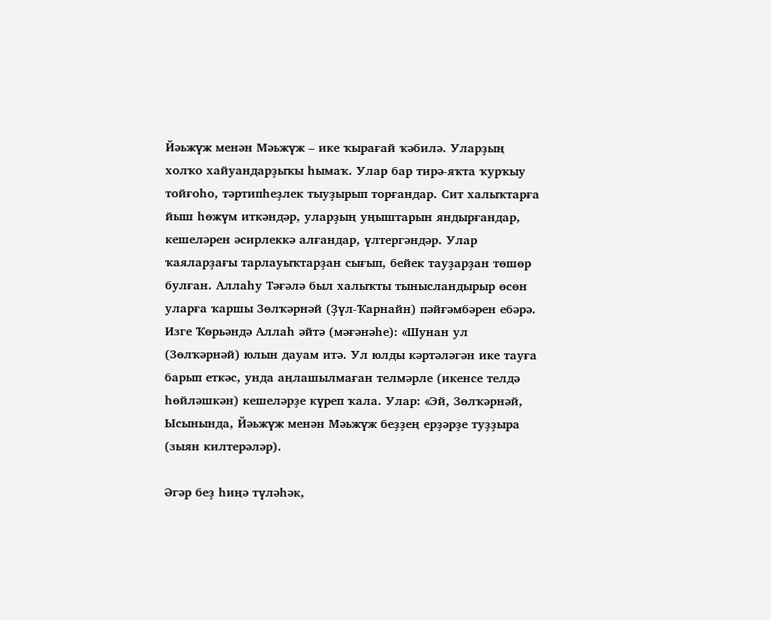Йәьжүж менән Мәьжүж – ике ҡырағай ҡәбилә. Уларҙың холҡо хайуандарҙыҡы һымаҡ. Улар бар тирә-яҡта ҡурҡыу тойғоһо, тәртипһеҙлек тыуҙырып торғандар. Сит халыҡтарға йыш һөжүм иткәндәр, уларҙың уңыштарын яндырғандар, кешеләрен әсирлеккә алғандар, үлтергәндәр. Улар ҡаяларҙағы тарлауыҡтарҙан сығып, бейек тауҙарҙан төшөр булған. Аллаһу Тәғәлә был халыҡты тынысландырыр өсөн уларға ҡаршы Зөлҡәрнәй (Ҙүл-Ҡарнайн) пәйғәмбәрен ебәрә. Изге Ҡөрьәндә Аллаһ әйтә (мәғәнәһе): «Шунан ул (Зөлҡәрнәй) юлын дауам итә. Ул юлды кәртәләгән ике тауға барып еткәс, унда аңлашылмаған телмәрле (икенсе телдә һөйләшкән) кешеләрҙе күреп ҡала. Улар: «Эй, Зөлҡәрнәй, Ысынында, Йәьжүж менән Мәьжүж беҙҙең ерҙәрҙе туҙҙыра (зыян килтерәләр).

Әгәр беҙ һиңә түләһәк,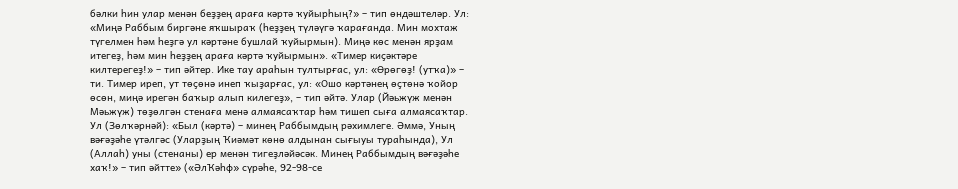бәлки һин улар менән беҙҙең араға кәртә ҡуйырһың?» – тип өндәштеләр. Ул: «Миңә Раббым биргәне яҡшыраҡ (һеҙҙең түләүгә ҡарағанда. Мин мохтаж түгелмен һәм һеҙгә ул кәртәне бушлай ҡуйырмын). Миңә көс менән ярҙам итегеҙ, һәм мин һеҙҙең араға кәртә ҡуйырмын». «Тимер киҫәктәре килтерегеҙ!» – тип әйтер. Ике тау араһын тултырғас, ул: «Өрөгөҙ! (утҡа)» – ти. Тимер иреп, ут төҫөнә инеп ҡыҙарғас, ул: «Ошо кәртәнең өҫтөнә ҡойор өсөн, миңә ирегән баҡыр алып килегеҙ», – тип әйтә. Улар (Йәьжүж менән Мәьжүж) төҙөлгән стенаға менә алмаясаҡтар һәм тишеп сыға алмаясаҡтар. Ул (Зөлҡәрнәй): «Был (кәртә) – минең Раббымдың рәхимлеге. Әммә, Уның вәғәҙәһе үтәлгәс (Уларҙың Ҡиәмәт көнө алдынан сығыуы тураһында), Ул (Аллаһ) уны (стенаны) ер менән тигеҙләйәсәк. Минең Раббымдың вәғәҙәһе хаҡ!» – тип әйтте» («ӘлҠәһф» сүрәһе, 92-98-се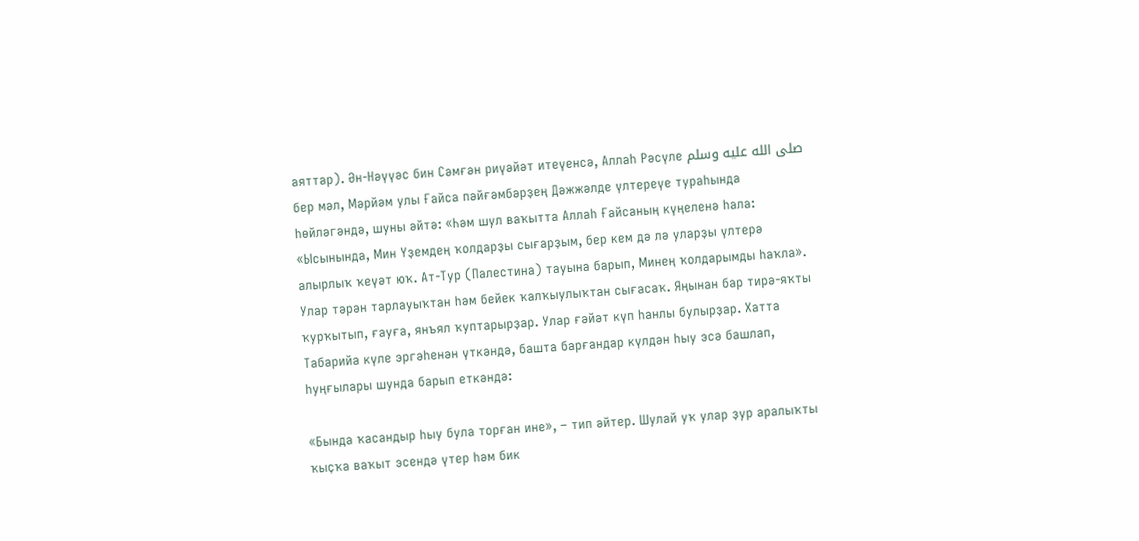аяттар). Ән-Нәүүәс бин Сәмғән риүәйәт итеүенсә, Аллаһ Рәсүле صلى الله عليه وسلم бер мәл, Мәрйәм улы Ғайса пәйғәмбәрҙең Дәжжәлде үлтереүе тураһында һөйләгәндә, шуны әйтә: «Һәм шул ваҡытта Аллаһ Ғайсаның күңеленә һала: «Ысынында, Мин Үҙемдең ҡолдарҙы сығарҙым, бер кем дә лә уларҙы үлтерә алырлыҡ ҡеүәт юҡ. Ат-Тур (Палестина) тауына барып, Минең ҡолдарымды һаҡла». Улар тәрән тарлауыҡтан һәм бейек ҡалҡыулыҡтан сығасаҡ. Яңынан бар тирә-яҡты ҡурҡытып, ғауға, янъял ҡуптарырҙар. Улар ғәйәт күп һанлы булырҙар. Хатта Табарийа күле эргәһенән үткәндә, башта барғандар күлдән һыу эсә башлап, һуңғылары шунда барып еткәндә:

«Бында ҡасандыр һыу була торған ине», – тип әйтер. Шулай уҡ улар ҙур аралыҡты ҡыҫҡа ваҡыт эсендә үтер һәм бик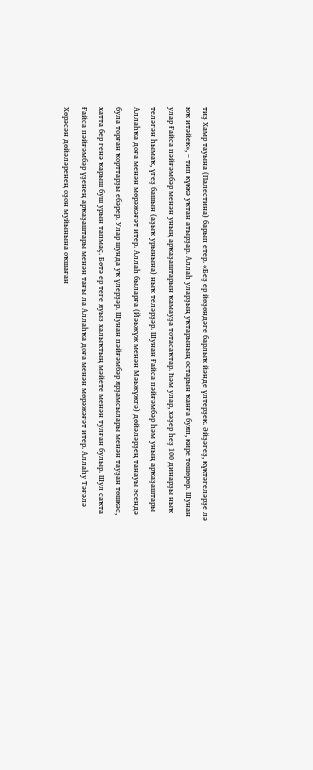тиҙ Хамр тауына (Палестина) барып етер. «Беҙ ер йөҙөндәге барлыҡ йәнде үлтерҙек. Әйҙәгеҙ, күктәгеләрҙе лә юҡ итәйек», – тип күккә уҡтан атырҙар. Аллаһ уларҙың уҡтарының остарын ҡанға буяп, кире төшөрөр. Шунан улар Ғайса пәйғәмбәр менән уның арҡаҙаштарын ҡамауҙа тотасаҡтар. Һәм улар, хәҙер һеҙ 100 динарҙы ныҡ теләгән һымаҡ, үгеҙ башын (аҙыҡ урынына) ныҡ теләрҙәр. Шунан Ғайса пәйғәмбәр һәм уның арҡаҙаштары Аллаһҡа доға менән мөрәжәғәт итер. Аллаһ быларға (Йәьжүж менән Мәьжүжгә) дөйәләрҙең танауы эсендә була торған ҡорттарҙы ебәрер. Улар шунда уҡ үлерҙәр. Шунан пәйғәмбәр ярҙамсылары менән тауҙан төшкәс, хатта бер генә ҡарыш буш урын тапмаҫ. Бөтә ер теге яуыз халыҡтың мәйете менән тулған булыр. Шул саҡта Ғайса пәйғәмбәр үҙенең арҡаҙаштары менән тағы ла Аллаһҡа доға менән мөрәжәғәт итер. Аллаһу Тәғәлә Хөрәсән дөйәләренең оҙон муйынына оҡшаған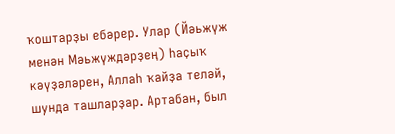ҡоштарҙы ебәрер. Улар (Йәьжүж менән Мәьжүждәрҙең) һаҫыҡ кәүҙәләрен, Аллаһ ҡайҙа теләй, шунда ташларҙар. Артабан, был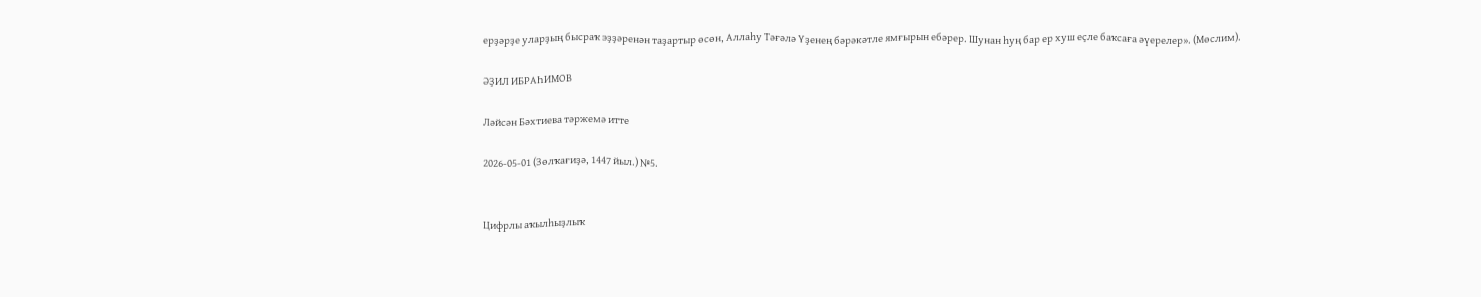ерҙәрҙе уларҙың бысраҡ эҙҙәренән таҙартыр өсөн, Аллаһу Тәғәлә Үҙенең бәрәкәтле ямғырын ебәрер. Шунан һуң бар ер хуш еҫле баҡсаға әүерелер». (Мөслим).

ӘҘИЛ ИБРАҺИМОВ

Ләйсән Бәхтиева тәржемә итте

2026-05-01 (Зөлҡағиҙә, 1447 йыл.) №5.


Цифрлы аҡылһыҙлыҡ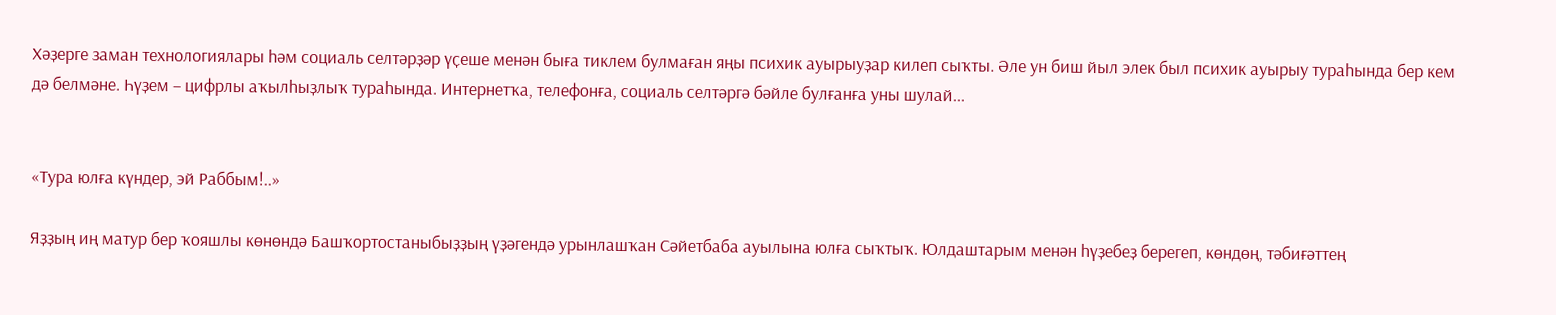Хәҙерге заман технологиялары һәм социаль селтәрҙәр үҫеше менән быға тиклем булмаған яңы психик ауырыуҙар килеп сыҡты. Әле ун биш йыл элек был психик ауырыу тураһында бер кем дә белмәне. Һүҙем – цифрлы аҡылһыҙлыҡ тураһында. Интернетҡа, телефонға, социаль селтәргә бәйле булғанға уны шулай...


«Тура юлға күндер, эй Раббым!..»

Яҙҙың иң матур бер ҡояшлы көнөндә Башҡортостаныбыҙҙың үҙәгендә урынлашҡан Сәйетбаба ауылына юлға сыҡтыҡ. Юлдаштарым менән һүҙебеҙ берегеп, көндөң, тәбиғәттең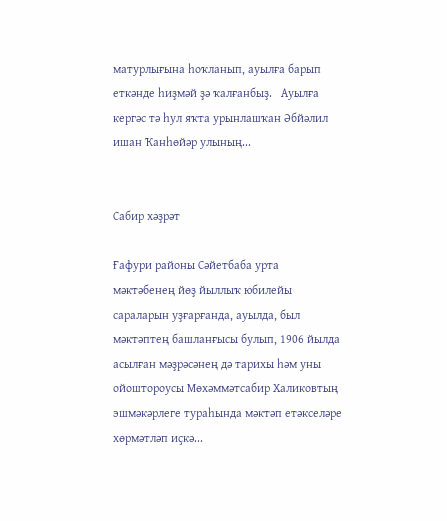матурлығына һоҡланып, ауылға барып еткәнде һиҙмәй ҙә ҡалғанбыҙ.   Ауылға кергәс тә һул яҡта урынлашҡан Әбйәлил ишан Ҡанһөйәр улының...


Сабир хәҙрәт

Ғафури районы Сәйетбаба урта мәктәбенең йөҙ йыллыҡ юбилейы сараларын уҙғарғанда, ауылда, был мәктәптең башланғысы булып, 1906 йылда асылған мәҙрәсәнең дә тарихы һәм уны ойоштороусы Мөхәммәтсабир Халиковтың эшмәкәрлеге тураһында мәктәп етәкселәре хөрмәтләп иҫкә...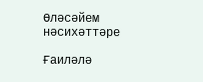Өләсәйем нәсихәттәре

Ғаиләлә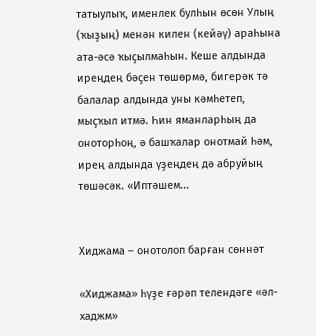татыулыҡ, именлек булһын өсөн Улың (ҡыҙың) менән килен (кейәү) араһына ата-әсә ҡыҫылмаһын. Кеше алдында иреңдең бәҫен төшөрмә, бигерәк тә балалар алдында уны кәмһетеп, мыҫҡыл итмә. Һин яманларһың да оноторһоң, ә башҡалар онотмай һәм, ирең алдында үҙеңдең дә абруйың төшәсәк. «Иптәшем...


Хиджама – онотолоп барған сөннәт

«Хиджама» һүҙе ғәрәп телендәге «әл-хаджм»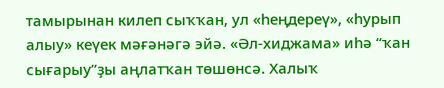тамырынан килеп сыҡҡан, ул «һеңдереү», «һурып алыу» кеүек мәғәнәгә эйә. «Әл-хиджама» иһә “ҡан сығарыу”ҙы аңлатҡан төшөнсә. Халыҡ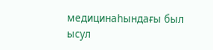медицинаһындағы был ысул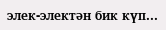элек-электән бик күп...